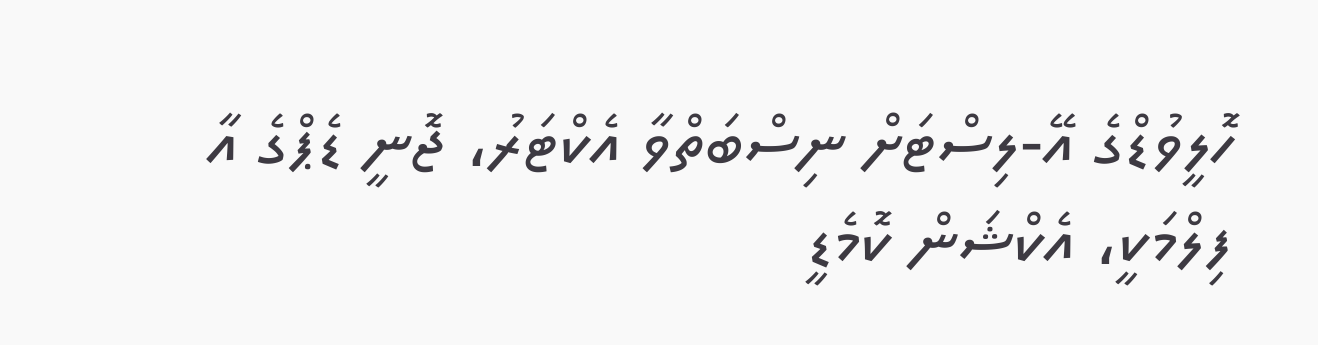ހޮލީވުޑްގެ އޭ-ލިސްޓަށް ނިސްބަތްވާ އެކްޓަރު، ޖޮނީ ޑެޕްގެ އާ ފިލްމަކީ، އެކްޝަން ކޮމެޑީ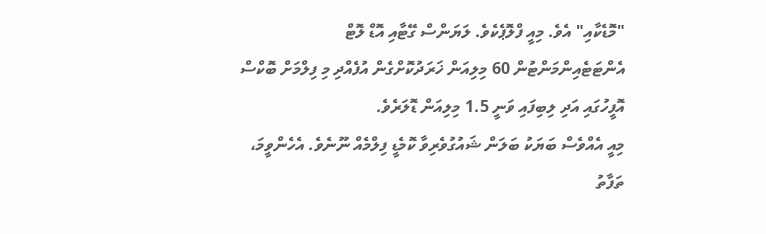"މޮޑެކާއި" އެވެ. މިއީ ފްލޮޕެކެވެ. ލަޔަންސް ގޭޓާއި އޮޑް ލޮޓް އެންޓަޓެއިންމަންޓުން 60 މިލިއަން ޚަރަދުކޮށްގެން އުފެއްދި މި ފިލްމަށް ބޮކްސް އޮފީހުގައި އަދި ލިބިފައި ވަނީ 1.5 މިލިއަން ޑޮލަރެވެ.
މިއީ އެއްވެސް ބަޔަކު ބަލަން ޝައުގުވެރިވާ ކޮމެޑީ ފިލްމެއް ނޫނެވެ. އެހެންވީމަ، ތަފާތު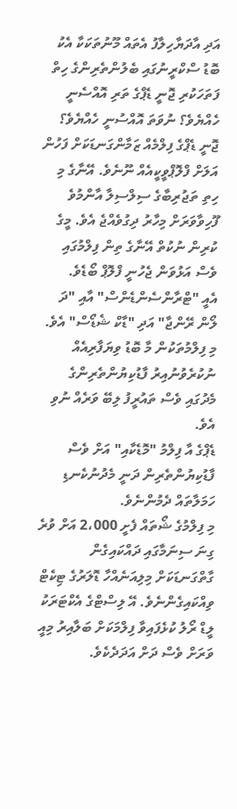އަދި އާދަޔާހިލާފު އެތައް މޫނުތަކަކާ އެކު ބޮޑު ސްކްރީނުގައި ބެލުންތެރިންގެ ހިތް ފަތަހަކުރި ޖޮނީ ޑެޕްގެ ތަރި އޮއްސެނީ ހެއްޔެވެ؟ ނުވަތަ އޮއްސުނީ ހެއްޔެވެ؟
ޖޮނީ ޑެޕްގެ ފިލްމެއް ޒަމާންގަނޑަކަށް ފަހުން އަލަށް ފްލޮޕްވީކީއެއް ނޫނެވެ. އޭނާގެ މި ހިތި ތަޖުރިބާގެ ސިލްސިލާ އާންމުވެ ފޫހިވާވަރަށް މިހާރު ދިގުވެއްޖެ އެވެ. މީގެ ކުރިން ނުކުތް އޭނާގެ ތިން ފިލްމުގައި ވެސް އަޅުވަން ޖެހުނީ ފްލޮޕް ބޯޑެވެ.
އެއީ "ޓްރާންސެންޑެންސް" އާއި "ދަ ލޯން ރޭންޖާ" އަދި "ޑާކް ޝެޑޯސް" އެވެ. މި ފިލްމުތަކުން މާ ބޮޑު ވިޔަފާރިއެއް ނުކުރެވުނުއިރު ފާޑުކިޔުންތެރިންގެ މެދުގައި ވެސް ތައުރީފު ލިބޭ ވަރެއް ނުވި އެވެ.
ޑެޕްގެ އާ ފިލްމު "މޮޑެކާއި" އަށް ވެސް ފާޑުކިޔުންތެރިން ދަނީ މެދުނުކެނޑި ހަމަލާތައް ދެމުންނެވެ.
މި ފިލްމުގެ ޝޯތައް ފެށީ 2،000 އަށް ވުރެ ގިނަ ސިނަމާގައި ދައްކައިގެން ގާތްގަނޑަކަށް މިލިއަނެއްހާ ޑޮލަރުގެ ޓިކެޓް ވިއްކައިގެންނެވެ. އޭ ލިސްޓްގެ އެކްޓަރަކު ލީޑް ރޯލު ކުޅެފައިވާ ފިލްމަކަށް ބަލާއިރު މިއީ ވަރަށް ވެސް ދަށް އަދަދެކެވެ.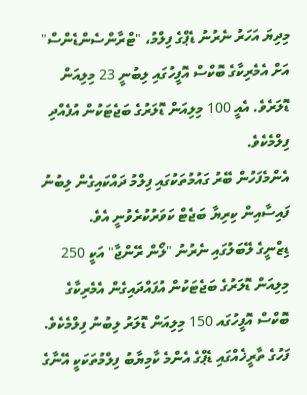މިދިޔަ އަހަރު ނެރުނު ޑެޕްގެ ފިލްމު، "ޓްރާންސެންޑެންސް" އަށް އެމެރިކާގެ ބޮކްސް އޮފީހުގައި ލިބުނީ 23 މިލިއަން ޑޮލަރެވެ. އެއީ 100 މިލިއަން ޑޮލަރުގެ ބަޖެޓަކުން އުފެއްދި ފިލްމެކެވެ.
އެންމެފަހުން ބޭރު ގައުމުތަކުގައި ފިލްމު ދައްކައިގެން ލިބުނު ފައިސާއިން ކިރިޔާ ބަޖެޓް ކަވަރުކުރެވުނީ އެވެ.
ޑިޒްނީގެ ލޭބަލުގައި ނެރުނު "ލޯން ރޭންޖާ" އަކީ 250 މިލިއަން ޑޮލަރުގެ ބަޖެޓަކުން އުފައްދައިގެން އެމެރިކާގެ ބޮކްސް އޮފީހުގައ 150 މިލިއަން ޑޮލަރު ލިބުނު ފިލްމެކެވެ.
ފަހުގެ ތާރީޚެއްގައި ޑެޕްގެ އެންމެ ކާމިޔާބު ފިލްމުތަކަކީ އޭނާގެ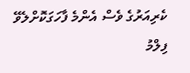ކެރިއަރުގެ ވެސް އެންމެ ފާހަގަކޮށްލެވޭ ފިލްމު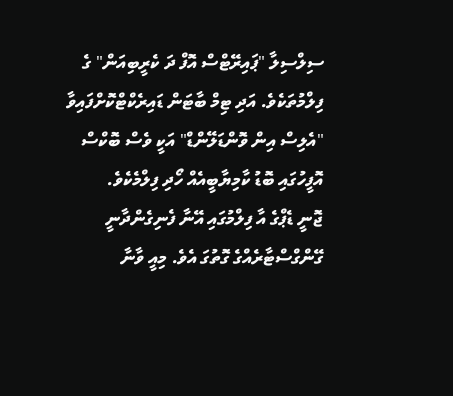ސިލްސިލާ "ޕައިރޭޓްސް އޮފް ދަ ކެރީބިއަން" ގެ ފިލްމުތަކެވެ. އަދި ޓިމް ބާޓަން ޑައިރެކްޓްކޮށްފައިވާ "އެލިސް އިން ވޮންޑަލޭންޑް" އަކީ ވެސް ބޮކްސް އޮފީހުގައި ބޮޑު ކާމިޔާބީއެއް ހޯދި ފިލްމެކެވެ.
ޖޮނީ ޑެޕްގެ އާ ފިލްމުގައި އޭނާ ފެނިގެންދާނީ ގޭންގްސްޓާރެއްގެ ގޮތުގަ އެވެ. މިއީ ވާނާ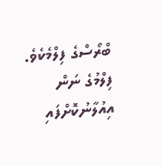ބްރޯސްގެ ފިލްމެކެވެ. ފިލްމުގެ ނަން އިއުލާނުކޮށްފައި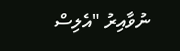ނުވާއިރު "އެލިސް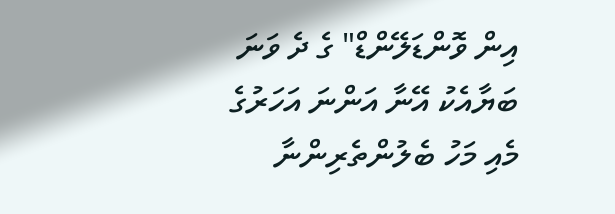އިން ވޮންޑަލޭންޑް" ގެ ދެ ވަނަ ބަޔާއެކު އޭނާ އަންނަ އަހަރުގެ މެއި މަހު ބެލުންތެރިންނާ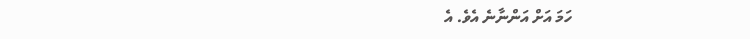ހަމަ އަށް އަންނާނެ އެވެ. އެ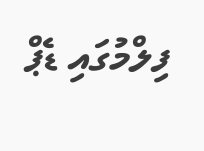ފިލްމުގައި ޑެޕް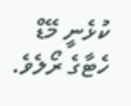ކުޅެނީ މޭޑް ހެޓާގެ ރޯލެވެ.